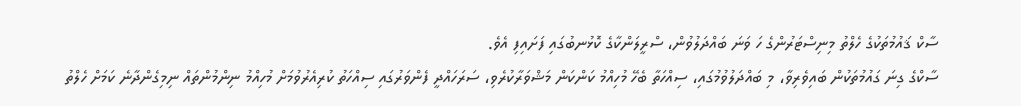ސާކް ޤައުމުތަކުގެ ހެލްތު މިނިސްޓަރުންގެ ހަ ވަނަ ބައްދަލުވުން، ސްރީލަންކާގެ ކޮޅުނބުގައި ފަށައިފި އެވެ.
ސާކްގެ ގިނަ ގައުމުތަކުން ބައިވެރިވާ، މި ބައްދަލުވުމުގައި، ސިއްހަތާ ބެހޭ މުހިއްމު ކަންކަން މަޝްވަރާކުރެވި، ސަރަހައްދީ ފެންވަރުގައި ސިއްހަތު ކުރިއެރުވުމަށް މުހިއްމު ނިންމުންތައް ނިމިގެންދާނެ ކަމަށް ހެލްތު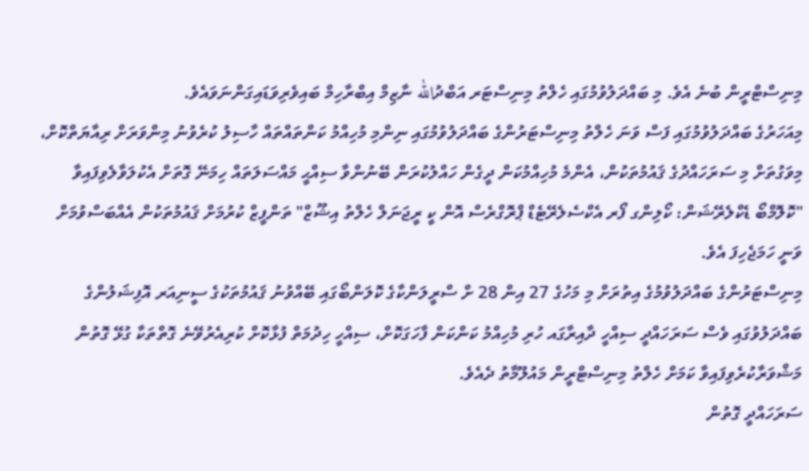މިނިސްޓްރީން ބުނެ އެވެ. މި ބައްދަލުވުމުގައި ހެލްތު މިނިސްޓަރ އަބްދުالله ނާޒިމް އިބްރާހިމް ބައިވެރިވަޑައިގަންނަވައެވެ.
މިއަހަރުގެ ބައްދަލުވުމުގައި ފަސް ވަނަ ހެލްތު މިނިސްޓަރުންގެ ބައްދަލުވުމުގައި ނިންމި މުހިއްމު ކަންތައްތައް ހާސިލު ކުރެވުނު މިންވަރަށް ރިއާޔަތްކޮށް، މިވަގުތަށް މި ސަރަހައްދުގެ ޤައުމުތަކުން، އެންމެ މުހިއްމުކަން ދީގެން ހައްލުކުރަން ބޭނުންވާ ސިއްޙީ މައްސަލަތައް ހިމަނޭ ގޮތަށް އެކުލަވާލެވިފައިވާ "ކޮލޮމްބޯ ޑެކްލެރޭޝަން: ކޯލިންގ ފޯރ އެކްސެލެރޭޓެޑް ޕްރޮގްރެސް އޮން ކީ ރީޖަނަލް ހެލްތު އިޝޫޒް" ތަންފީޒް ކުރުމަށް ޤައުމުތަކުން އެއްބަސްވުމަށް ވަނީ ހަމަޖެހިފަ އެވެ.
މިނިސްޓަރުންގެ ބައްދަލުވުމުގެ އިތުރަށް މި މަހުގެ 27 އިން 28 ށް ސްރީލަންކާގެ ކޮލަންބޯގައި ބޭއްވުނު ޤައުމުތަކުގެ ސީނިއަރ އޮފިޝަލުންގެ ބައްދަލުވުގައި ވެސް ސަރަހައްދީ ސިއްހީ ދާއިރާގައ ހުރި މުހިއްމު ކަންކަން ފާހަގަކޮށް، ސިއްހީ ހިދުމަތް ފުޅާކޮށް ކުރިއެރުވޭނެ ގޮތްތަކާ ގުޅޭ ގޮތުން މަޝްވަރާކުރެވިފައިވާ ކަމަށް ހެލްތު މިނިސްޓްރީން މައުލޫމާތު ދެއެވެ.
ސަރަހައްދީ ގޮތުން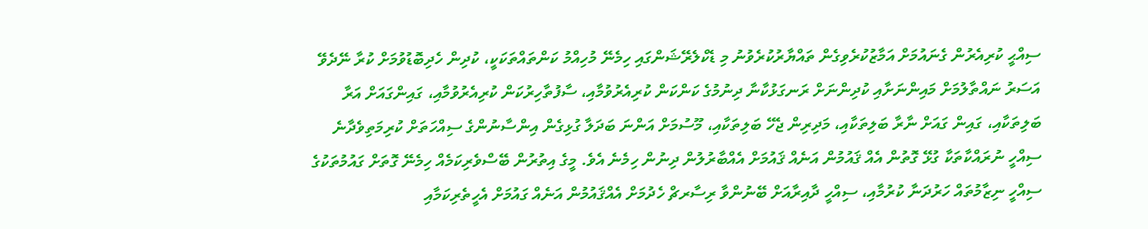ސިއްޙީ ކުރިއެރުން ގެނައުމަށް އަމާޒުކުރެވިގެން ތައްޔާރުކުރެވުނު މި ޑެކްލެރޭޝަންގައި ހިމެނޭ މުހިއްމު ކަންތައްތަކަކީ، ކުދިން ހެދިބޮޑުވުމަށް ކުރާ ނޭދެވޭ އަސަރު ނައްތާލުމަށް މައިންނަށާއި ކުދިންނަށް ރަނގަޅުކާނާ ދިނުމުގެ ކަންކަން ކުރިއެރުވުމާއި، ސާފުތާހިރުކަން ކުރިއެރުވުމާއި، ގައިންގައަށް އަރާ ބަލިތަކާއި، ގައިން ގައަށް ނާރާ ބަލިތަކާއި، މަދިރިން ޖެހޭ ބަލިތަކާއި، މޫސުމަށް އަންނަ ބަދަލާ ގުޅިގެން އިންސާނުންގެ ސިއްހަތަށް ކުރިމަތިވެދާނެ ސިއްހީ ނުރައްކާތަކާ ގުޅޭ ގޮތުން އެއް ޤައުމުން އަނެއް ޤައުމަށް އެއްބާރުލުން ދިނުން ހިމެނެ އެވެ. މީގެ އިތުރުން ބޭސްވެރިކަމެއް ހިމެނޭ ގޮތަށް ގައުމުތަކުގެ ސިއްހީ ނިޒާމުތައް ހަރުދަނާ ކުރުމާއި، ސިއްހީ ދާއިރާއަށް ބޭނުންވާ ރިސާރޗް ހެދުމަށް އެއްޤައުމުން އަނެއް ގައުމަށް އެހީތެރިކަމާއި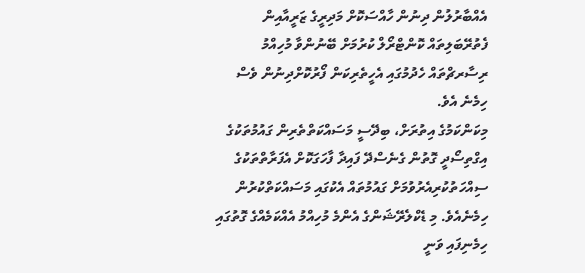އެއްބާރުލުން ދިނުން ހާއްސަކޮށް މަދިރީގެ ޒަރީއާއިން ފެތުރޭބަލިތައް ކޮންޓްރޯލް ކުރުމަށް ބޭނުންވާ މުހިއްމު ރިސާރޗްތައް ހެދުމުގައި އެހީތެރިކަން ފޯރުކޮށްދިނުން ވެސް ހިމެނެ އެވެ.
މިކަންކަމުގެ އިތުރަށް، ބިދޭސީ މަސައްކަތްތެރިން ގައުމުތަކުގެ އިގްތިސޯދީ ގޮތުން ގެނެސްދޭ ފައިދާ ފާހަގަކޮށް އެފަރާތްތަކުގެ ސިއްހަތުކުރިއެރުވުމަށް ގައުމުތައް އެކުގައި މަސައްކަތްކުރުން ހިމެނެއެވެ. މި ޑެކްލެރޭޝަންގެ އެންމެ މުހިއްމު އެއްކަމެއްގެ ގޮތުގައި ހިމެނިފައި ވަނީ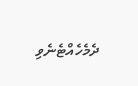ދެމެހެއްޓެނެވި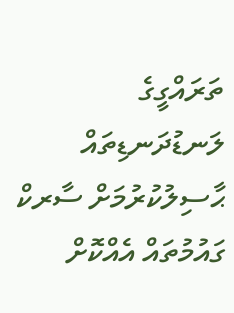ތަރައްގީގެ ލަނޑުދަނޑިތައް ޙާސިލުކުރުމަށް ސާރކް ގައުމުތައް އެއްކޮށް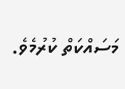މަސައްކަތް ކުރުމެވެ.